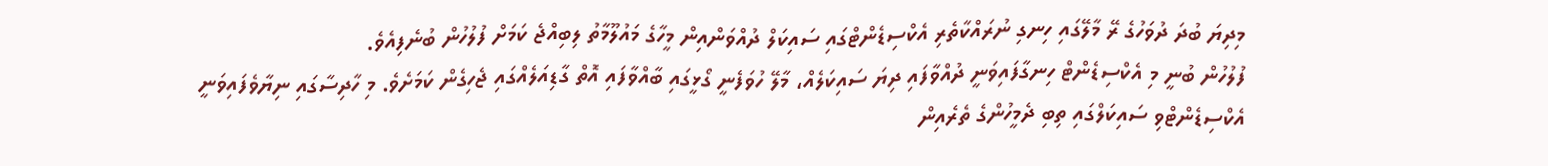މިދިޔަ ބުދަ ދުވަހުގެ ރޭ މާލޭގައި ހިނގި ނުރައްކާތެރި އެކްސިޑެންޓްގައި ސައިކަލް ދުއްވަންއިން މީހާގެ މައުލޫމާތު ލިބިއްޖެ ކަމަށް ފުލުހުން ބުނެފިއެވެ.
ފުލުހުން ބުނީ މި އެކްސިޑެންޓް ހިނގާފައިވަނީ ދުއްވާފައި ދިޔަ ސައިކަލެއް، މާލޭ ހުވަފެނީ ގޯޅީގައި ބާއްވާފައި އޮތް ގާޑިއަލެއްގައި ޖެހިގެން ކަމަށެވެ. މި ހާދިސާގައި ނިޔާވެފައިވަނީ އެކްސިޑެންޓްވި ސައިކަލްގައި ތިބި ދެމީހުންގެ ތެރެއިން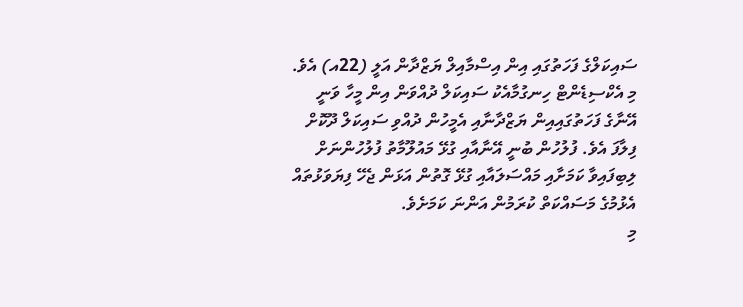ސައިކަލްގެ ފަހަތުގައި އިން އިސްމާއިލް ޔަޒްދާން އަލީ (22އ) އެވެ.
މި އެކްސިޑެންޓް ހިނގުމާއެކު ސައިކަލް ދުއްވަން އިން މީހާ ވަނީ އޭނާގެ ފަހަތުގައިއިން ޔަޒްދާނާއި އެމީހުން ދުއްވި ސައިކަލް ދޫކޮށް ފިލާފަ އެވެ. ފުލުހުން ބުނީ އޭނާއާއި ގުޅޭ މައުލޫމާތު ފުލުހުންނަށް ލިބިފައިވާ ކަމަށާއި މައްސަލައާއި ގުޅޭ ގޮތުން އަޅަން ޖެހޭ ފިޔަވަޅުތައް އެޅުމުގެ މަސައްކަތް ކުރަމުން އަންނަ ކަމަށެވެ.
މި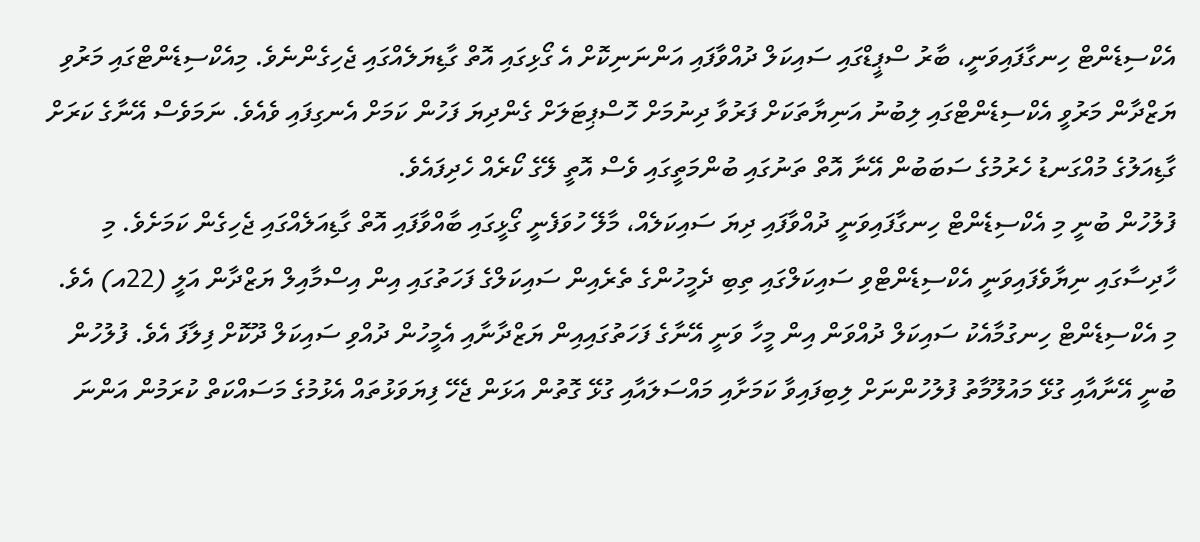އެކްސިޑެންޓް ހިނގާފައިވަނީ، ބާރު ސްޕީޑްގައި ސައިކަލް ދުއްވާފައި އަންނަނިކޮށް އެ ގޯޅިގައި އޮތް ގާޑިޔަލެއްގައި ޖެހިގެންނެވެ. މިއެކްސިޑެންޓްގައި މަރުވި ޔަޒްދާން މަރުވީ އެކްސިޑެންޓްގައި ލިބުނު އަނިޔާތަކަށް ފަރުވާ ދިނުމަށް ހޮސްޕިޓަލަށް ގެންދިޔަ ފަހުން ކަމަށް އެނގިފައި ވެއެވެ. ނަމަވެސް އޭނާގެ ކަރަށް ގާޑިއަލުގެ މުއްގަނޑު ހެރުމުގެ ސަބަބުން އޭނާ އޮތް ތަނުގައި ބުންމަތީގައި ވެސް އޮތީ ލޭގެ ކޯރެއް ހެދިފައެވެ.
ފުލުހުން ބުނީ މި އެކްސިޑެންޓް ހިނގާފައިވަނީ ދުއްވާފައި ދިޔަ ސައިކަލެއް، މާލޭ ހުވަފެނީ ގޯޅީގައި ބާއްވާފައި އޮތް ގާޑިއަލެއްގައި ޖެހިގެން ކަމަށެވެ. މި ހާދިސާގައި ނިޔާވެފައިވަނީ އެކްސިޑެންޓްވި ސައިކަލްގައި ތިބި ދެމީހުންގެ ތެރެއިން ސައިކަލްގެ ފަހަތުގައި އިން އިސްމާއިލް ޔަޒްދާން އަލީ (22އ) އެވެ.
މި އެކްސިޑެންޓް ހިނގުމާއެކު ސައިކަލް ދުއްވަން އިން މީހާ ވަނީ އޭނާގެ ފަހަތުގައިއިން ޔަޒްދާނާއި އެމީހުން ދުއްވި ސައިކަލް ދޫކޮށް ފިލާފަ އެވެ. ފުލުހުން ބުނީ އޭނާއާއި ގުޅޭ މައުލޫމާތު ފުލުހުންނަށް ލިބިފައިވާ ކަމަށާއި މައްސަލައާއި ގުޅޭ ގޮތުން އަޅަން ޖެހޭ ފިޔަވަޅުތައް އެޅުމުގެ މަސައްކަތް ކުރަމުން އަންނަ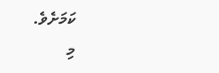ކަމަށެވެ.
މި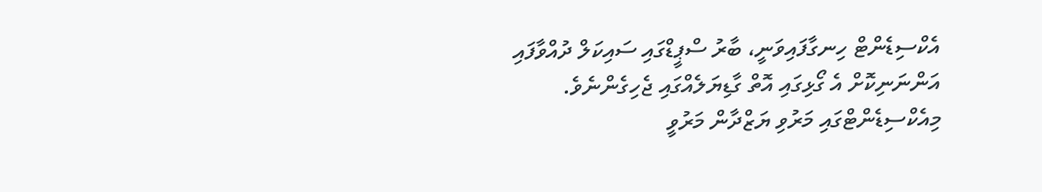އެކްސިޑެންޓް ހިނގާފައިވަނީ، ބާރު ސްޕީޑްގައި ސައިކަލް ދުއްވާފައި އަންނަނިކޮށް އެ ގޯޅިގައި އޮތް ގާޑިޔަލެއްގައި ޖެހިގެންނެވެ. މިއެކްސިޑެންޓްގައި މަރުވި ޔަޒްދާން މަރުވީ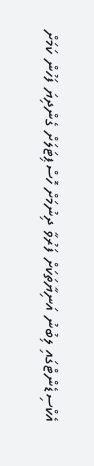އެކްސިޑެންޓްގައި ލިބުނު އަނިޔާތަކަށް ފަރުވާ ދިނުމަށް ހޮސްޕިޓަލަށް ގެންދިޔަ ފަހުން ކަމަށް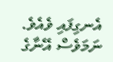އެނގިފައި ވެއެވެ. ނަމަވެސް އޭނާގެ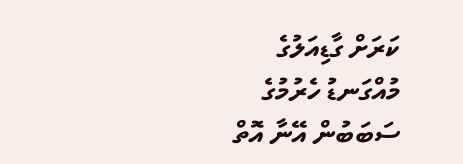ކަރަށް ގާޑިއަލުގެ މުއްގަނޑު ހެރުމުގެ ސަބަބުން އޭނާ އޮތް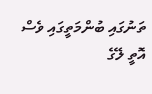ތަނުގައި ބުންމަތީގައި ވެސް އޮތީ ލޭގެ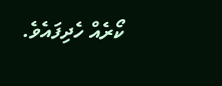ކޯރެއް ހެދިފައެވެ.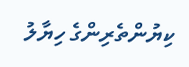ކިޔުންތެރިންގެ ހިޔާލު